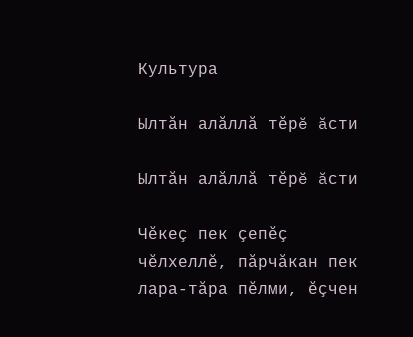Культура

Ылтăн алăллă тĕрĕ ăсти

Ылтăн алăллă тĕрĕ ăсти

Чĕкеç пек çепĕç чĕлхеллĕ, пăрчăкан пек лара-тăра пĕлми, ĕçчен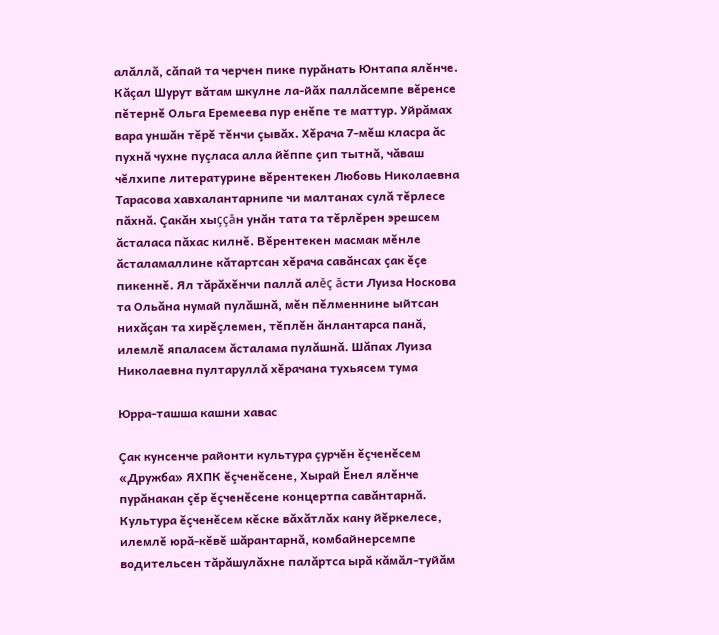алăллă, сăпай та черчен пике пурăнать Юнтапа ялĕнче. Кăçал Шурут вăтам шкулне ла-йăх паллăсемпе вĕренсе пĕтернĕ Ольга Еремеева пур енĕпе те маттур. Уйрăмах вара уншăн тĕрĕ тĕнчи çывăх. Хĕрача 7-мĕш класра ăс пухнă чухне пуçласа алла йĕппе çип тытнă, чăваш чĕлхипе литературине вĕрентекен Любовь Николаевна Тарасова хавхалантарнипе чи малтанах сулă тĕрлесе пăхнă. Çакăн хыççăн унăн тата та тĕрлĕрен эрешсем ăсталаса пăхас килнĕ. Вĕрентекен масмак мĕнле ăсталамаллине кăтартсан хĕрача савăнсах çак ĕçе пикеннĕ. Ял тăрăхĕнчи паллă алĕç ăсти Луиза Носкова та Ольăна нумай пулăшнă, мĕн пĕлменнине ыйтсан нихăçан та хирĕçлемен, тĕплĕн ăнлантарса панă, илемлĕ япаласем ăсталама пулăшнă. Шăпах Луиза Николаевна пултаруллă хĕрачана тухьясем тума

Юрра-ташша кашни хавас

Çак кунсенче районти культура çурчĕн ĕçченĕсем «Дружба» ЯХПК ĕçченĕсене, Хырай Ĕнел ялĕнче пурăнакан çĕр ĕçченĕсене концертпа савăнтарнă. Культура ĕçченĕсем кĕске вăхăтлăх кану йĕркелесе, илемлĕ юрă-кĕвĕ шăрантарнă, комбайнерсемпе водительсен тăрăшулăхне палăртса ырă кăмăл-туйăм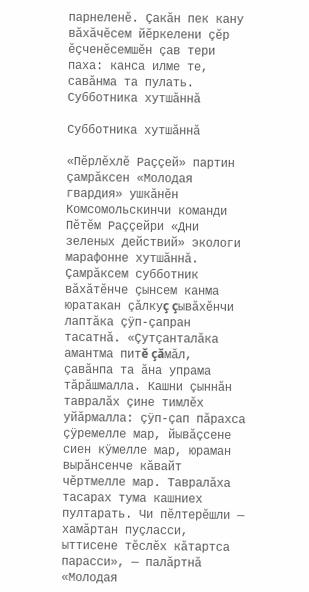парнеленĕ. Çакăн пек кану вăхăчĕсем йĕркелени çĕр ĕçченĕсемшĕн çав тери паха: канса илме те, савăнма та пулать.
Субботника хутшăннă

Субботника хутшăннă

«Пĕрлĕхлĕ Раççей» партин çамрăксен «Молодая гвардия» ушкăнĕн Комсомольскинчи команди Пĕтĕм Раççейри «Дни зеленых действий» экологи марафонне хутшăннă. Çамрăксем субботник вăхăтĕнче çынсем канма юратакан çăлкуç çывăхĕнчи лаптăка çÿп-çапран тасатнă. «Çутçанталăка амантма питĕ çăмăл, çавăнпа та ăна упрама тăрăшмалла. Кашни çыннăн тавралăх çине тимлĕх уйăрмалла: çÿп-çап пăрахса çÿремелле мар, йывăçсене сиен кÿмелле мар, юраман вырăнсенче кăвайт чĕртмелле мар. Тавралăха тасарах тума кашниех пултарать. Чи пĕлтерĕшли — хамăртан пуçласси, ыттисене тĕслĕх кăтартса парасси», — палăртнă «Молодая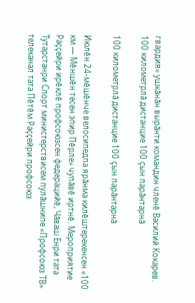гвардия» ушкăнăн вырăнти командин членĕ Василий Кокарев.
100 километрлă дистанцие 100 çын парăнтарнă

100 километрлă дистанцие 100 çын парăнтарнă

Июлĕн 24-мĕшĕнче велосипедпа ярăнма килĕштерекенсен «100 км — Мĕншĕн тесен эпир Пĕрле» чупăвĕ иртнĕ. Мероприятие Раççейри ирĕклĕ профсоюзсен федерацийĕ, Чăваш Енри тата Тутарстанри Спорт министерствисем пулăшнипе «Профсоюз ТВ» телеканал тата Пĕтĕм Раççейри профсоюз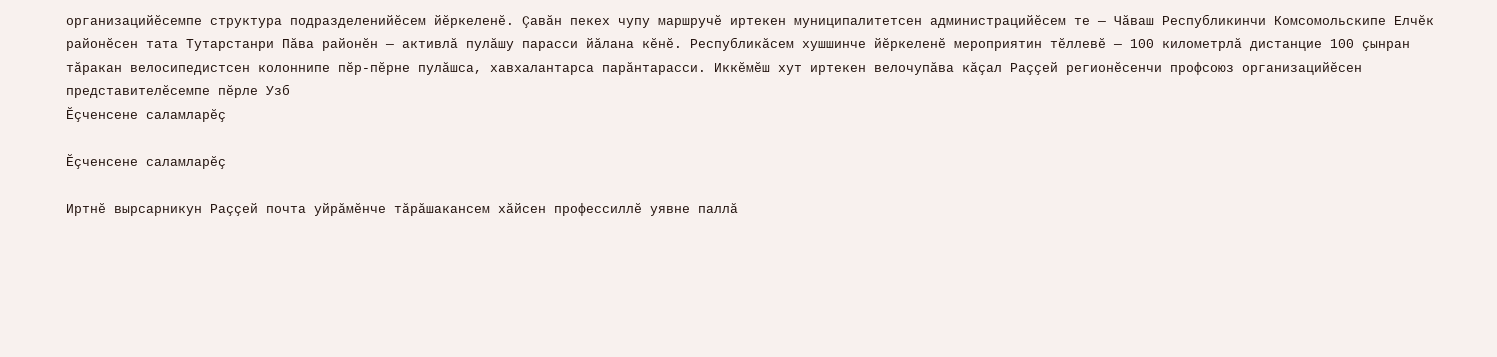организацийĕсемпе структура подразделенийĕсем йĕркеленĕ. Çавăн пекех чупу маршручĕ иртекен муниципалитетсен администрацийĕсем те — Чăваш Республикинчи Комсомольскипе Елчĕк районĕсен тата Тутарстанри Пăва районĕн — активлă пулăшу парасси йăлана кĕнĕ. Республикăсем хушшинче йĕркеленĕ мероприятин тĕллевĕ — 100 километрлă дистанцие 100 çынран тăракан велосипедистсен колоннипе пĕр-пĕрне пулăшса, хавхалантарса парăнтарасси. Иккĕмĕш хут иртекен велочупăва кăçал Раççей регионĕсенчи профсоюз организацийĕсен представителĕсемпе пĕрле Узб
Ĕçченсене саламларĕç

Ĕçченсене саламларĕç

Иртнĕ вырсарникун Раççей почта уйрăмĕнче тăрăшакансем хăйсен профессиллĕ уявне паллă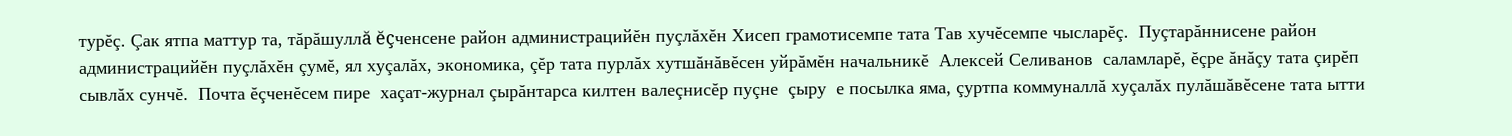турĕç. Çак ятпа маттур та, тăрăшуллă ĕçченсене район администрацийĕн пуçлăхĕн Хисеп грамотисемпе тата Тав хучĕсемпе чысларĕç.  Пуçтарăннисене район администрацийĕн пуçлăхĕн çумĕ, ял хуçалăх, экономика, çĕр тата пурлăх хутшăнăвĕсен уйрăмĕн начальникĕ  Алексей Селиванов  саламларĕ, ĕçре ăнăçу тата çирĕп сывлăх сунчĕ.  Почта ĕçченĕсем пире  хаçат-журнал çырăнтарса килтен валеçнисĕр пуçне  çыру  е посылка яма, çуртпа коммуналлă хуçалăх пулăшăвĕсене тата ытти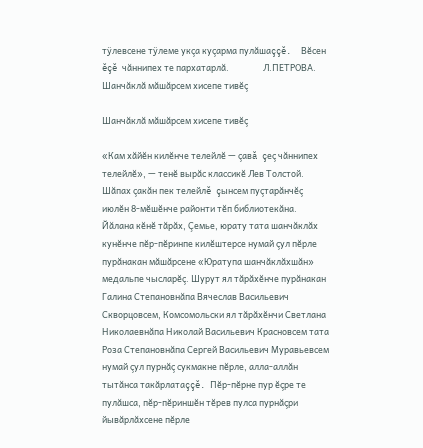тÿлевсене тÿлеме укçа куçарма пулăшаççĕ.  Вĕсен ĕçĕ чăннипех те пархатарлă.                 Л.ПЕТРОВА.
Шанчăклă мăшăрсем хисепе тивĕç

Шанчăклă мăшăрсем хисепе тивĕç

«Кам хăйĕн килĕнче телейлĕ — çавă çеç чăннипех телейлĕ», — тенĕ вырăс классикĕ Лев Толстой. Шăпах çакăн пек телейлĕ çынсем пуçтарăнчĕç июлĕн 8-мĕшĕнче районти тĕп библиотекăна. Йăлана кĕнĕ тăрăх, Çемье, юрату тата шанчăклăх кунĕнче пĕр-пĕринпе килĕштерсе нумай çул пĕрле пурăнакан мăшăрсене «Юратупа шанчăклăхшăн» медальпе чысларĕç. Шурут ял тăрăхĕнче пурăнакан Галина Степановнăпа Вячеслав Васильевич Скворцовсем, Комсомольски ял тăрăхĕнчи Светлана Николаевнăпа Николай Васильевич Красновсем тата Роза Степановнăпа Сергей Васильевич Муравьевсем нумай çул пурнăç сукмакне пĕрле, алла-аллăн тытăнса такăрлатаççĕ. Пĕр-пĕрне пур ĕçре те пулăшса, пĕр-пĕриншĕн тĕрев пулса пурнăçри йывăрлăхсене пĕрле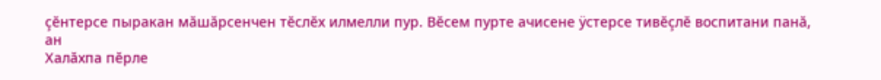çĕнтерсе пыракан мăшăрсенчен тĕслĕх илмелли пур. Вĕсем пурте ачисене ÿстерсе тивĕçлĕ воспитани панă, ан
Халăхпа пĕрле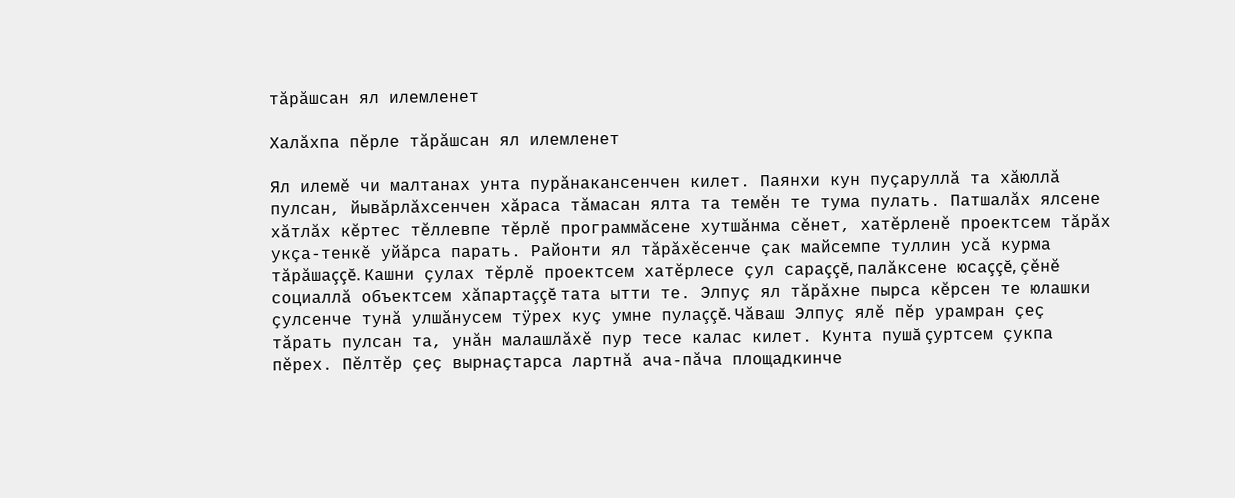тăрăшсан ял илемленет

Халăхпа пĕрле тăрăшсан ял илемленет

Ял илемĕ чи малтанах унта пурăнакансенчен килет. Паянхи кун пуçаруллă та хăюллă пулсан, йывăрлăхсенчен хăраса тăмасан ялта та темĕн те тума пулать. Патшалăх ялсене хăтлăх кĕртес тĕллевпе тĕрлĕ программăсене хутшăнма сĕнет, хатĕрленĕ проектсем тăрăх укçа-тенкĕ уйăрса парать. Районти ял тăрăхĕсенче çак майсемпе туллин усă курма тăрăшаççĕ. Кашни çулах тĕрлĕ проектсем хатĕрлесе çул сараççĕ, палăксене юсаççĕ, çĕнĕ социаллă объектсем хăпартаççĕ тата ытти те. Элпуç ял тăрăхне пырса кĕрсен те юлашки çулсенче тунă улшăнусем тÿрех куç умне пулаççĕ. Чăваш Элпуç ялĕ пĕр урамран çеç тăрать пулсан та, унăн малашлăхĕ пур тесе калас килет. Кунта пушă çуртсем çукпа пĕрех. Пĕлтĕр çеç вырнаçтарса лартнă ача-пăча площадкинче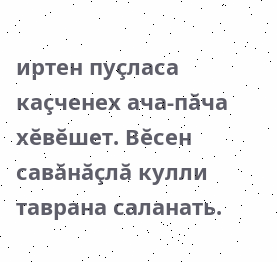иртен пуçласа каçченех ача-пăча хĕвĕшет. Вĕсен савăнăçлă кулли таврана саланать.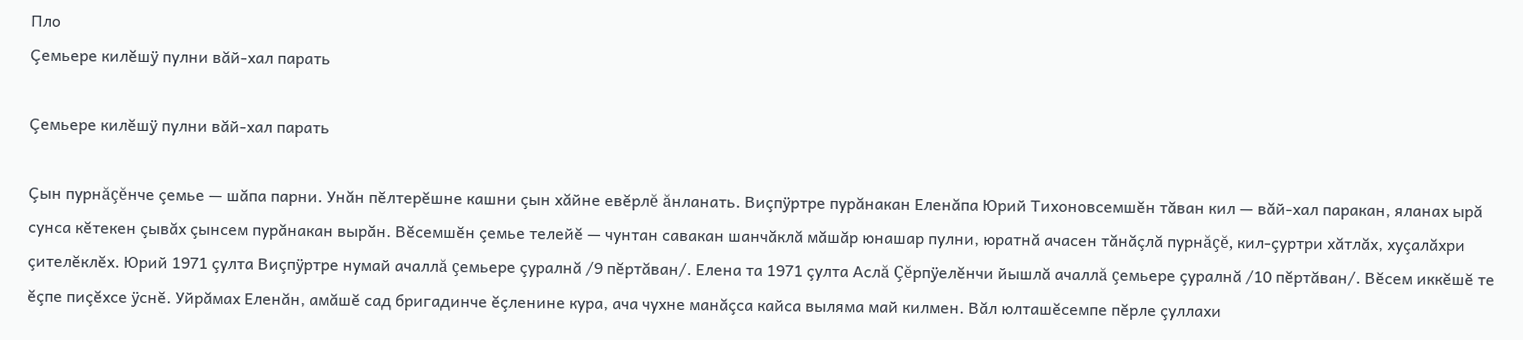Пло
Çемьере килĕшÿ пулни вăй-хал парать

Çемьере килĕшÿ пулни вăй-хал парать

Çын пурнăçĕнче çемье — шăпа парни. Унăн пĕлтерĕшне кашни çын хăйне евĕрлĕ ăнланать. Виçпÿртре пурăнакан Еленăпа Юрий Тихоновсемшĕн тăван кил — вăй-хал паракан, яланах ырă сунса кĕтекен çывăх çынсем пурăнакан вырăн. Вĕсемшĕн çемье телейĕ — чунтан савакан шанчăклă мăшăр юнашар пулни, юратнă ачасен тăнăçлă пурнăçĕ, кил-çуртри хăтлăх, хуçалăхри çителĕклĕх. Юрий 1971 çулта Виçпÿртре нумай ачаллă çемьере çуралнă /9 пĕртăван/. Елена та 1971 çулта Аслă Çĕрпÿелĕнчи йышлă ачаллă çемьере çуралнă /10 пĕртăван/. Вĕсем иккĕшĕ те ĕçпе пиçĕхсе ÿснĕ. Уйрăмах Еленăн, амăшĕ сад бригадинче ĕçленине кура, ача чухне манăçса кайса выляма май килмен. Вăл юлташĕсемпе пĕрле çуллахи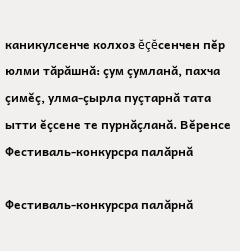каникулсенче колхоз ĕçĕсенчен пĕр юлми тăрăшнă: çум çумланă, пахча çимĕç, улма-çырла пуçтарнă тата ытти ĕçсене те пурнăçланă. Вĕренсе
Фестиваль-конкурсра палăрнă

Фестиваль-конкурсра палăрнă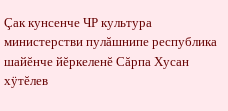Çак кунсенче ЧР культура министерстви пулăшнипе республика шайĕнче йĕркеленĕ Сăрпа Хусан хÿтĕлев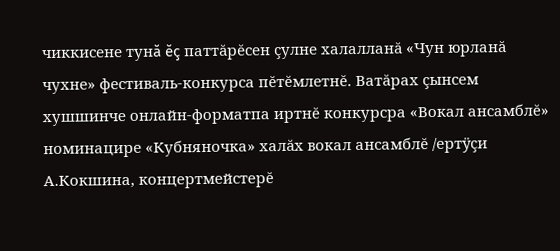чиккисене тунă ĕç паттăрĕсен çулне халалланă «Чун юрланă чухне» фестиваль-конкурса пĕтĕмлетнĕ. Ватăрах çынсем хушшинче онлайн-форматпа иртнĕ конкурсра «Вокал ансамблĕ» номинацире «Кубняночка» халăх вокал ансамблĕ /ертÿçи А.Кокшина, концертмейстерĕ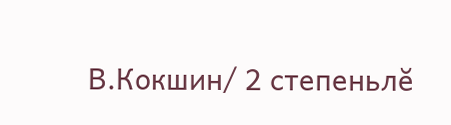В.Кокшин/ 2 степеньлĕ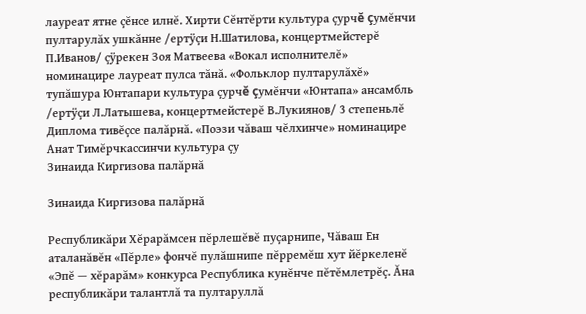лауреат ятне çĕнсе илнĕ. Хирти Сĕнтĕрти культура çурчĕ çумĕнчи пултарулăх ушкăнне /ертÿçи Н.Шатилова, концертмейстерĕ П.Иванов/ çÿрекен Зоя Матвеева «Вокал исполнителĕ» номинацире лауреат пулса тăнă. «Фольклор пултарулăхĕ» тупăшура Юнтапари культура çурчĕ çумĕнчи «Юнтапа» ансамбль /ертÿçи Л.Латышева, концертмейстерĕ В.Лукиянов/ 3 степеньлĕ Диплома тивĕçсе палăрнă. «Поэзи чăваш чĕлхинче» номинацире Анат Тимĕрчкассинчи культура çу
Зинаида Киргизова палăрнă

Зинаида Киргизова палăрнă

Республикăри Хĕрарăмсен пĕрлешĕвĕ пуçарнипе, Чăваш Ен аталанăвĕн «Пĕрле» фончĕ пулăшнипе пĕрремĕш хут йĕркеленĕ «Эпĕ — хĕрарăм» конкурса Республика кунĕнче пĕтĕмлетрĕç. Ăна республикăри талантлă та пултаруллă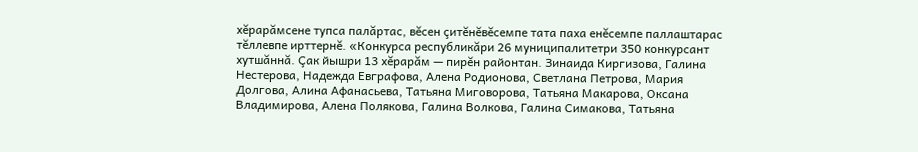хĕрарăмсене тупса палăртас, вĕсен çитĕнĕвĕсемпе тата паха енĕсемпе паллаштарас тĕллевпе ирттернĕ. «Конкурса республикăри 26 муниципалитетри 350 конкурсант хутшăннă. Çак йышри 13 хĕрарăм — пирĕн районтан. Зинаида Киргизова, Галина Нестерова, Надежда Евграфова, Алена Родионова, Светлана Петрова, Мария Долгова, Алина Афанасьева, Татьяна Миговорова, Татьяна Макарова, Оксана Владимирова, Алена Полякова, Галина Волкова, Галина Симакова, Татьяна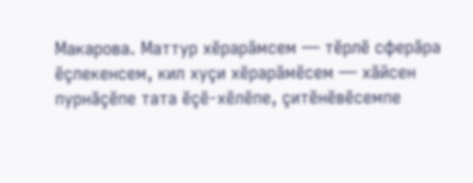Макарова. Маттур хĕрарăмсем — тĕрлĕ сферăра ĕçлекенсем, кил хуçи хĕрарăмĕсем — хăйсен пурнăçĕпе тата ĕçĕ-хĕлĕпе, çитĕнĕвĕсемпе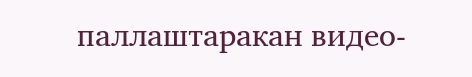паллаштаракан видео-